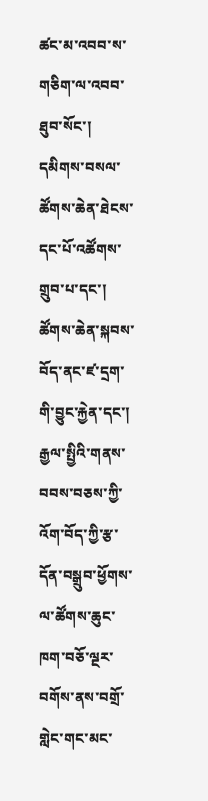ཚང་མ་འབབ་ས་གཅིག་ལ་འབབ་ཐུབ་སོང་།
དམིགས་བསལ་ཚོགས་ཆེན་ཐེངས་དང་པོ་འཚོགས་གྲུབ་པ་དང་། ཚོགས་ཆེན་སྐབས་བོད་ནང་ཛ་དྲག་གི་བྱུང་རྐྱེན་དང་། རྒྱལ་སྤྱིའི་གནས་བབས་བཅས་ཀྱི་འོག་བོད་ཀྱི་རྩ་དོན་བསྒྲུབ་ཕྱོགས་ལ་ཚོགས་ཆུང་ཁག་བཅོ་ལྔར་བགོས་ནས་བགྲོ་གླེང་གང་མང་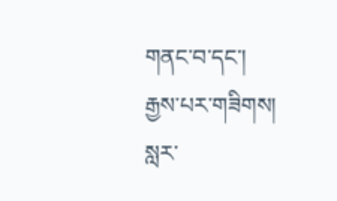གནང་བ་དང་།
རྒྱས་པར་གཟིགས།
སླར་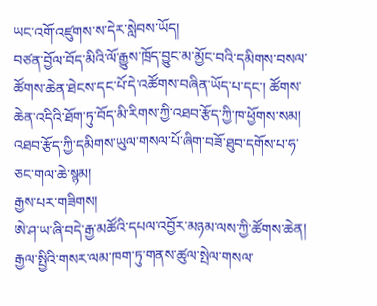ཡང་འགོ་འཛུགས་ས་དེར་སླེབས་ཡོད།
བཙན་བྱོལ་བོད་མིའི་ལོ་རྒྱུས་ཁྲོད་བྱུང་མ་མྱོང་བའི་དམིགས་བསལ་ཚོགས་ཆེན་ཐེངས་དང་པོ་དེ་འཚོགས་བཞིན་ཡོད་པ་དང་། ཚོགས་ཆེན་འདིའི་ཐོག་ཏུ་བོད་མི་རིགས་ཀྱི་འཐབ་རྩོད་ཀྱི་ཁ་ཕྱོགས་སམ། འཐབ་རྩོད་ཀྱི་དམིགས་ཡུལ་གསལ་པོ་ཞིག་བཟོ་ཐུབ་དགོས་པ་ཧ་ཅང་གལ་ཆེ་སྙམ།
རྒྱས་པར་གཟིགས།
ཨེ་ཤ་ཡ་ཞི་བདེ་རྒྱ་མཚོའི་དཔལ་འབྱོར་མཉམ་ལས་ཀྱི་ཚོགས་ཆེན།
རྒྱལ་སྤྱིའི་གསར་ལམ་ཁག་ཏུ་གནས་ཚུལ་སྤེལ་གསལ་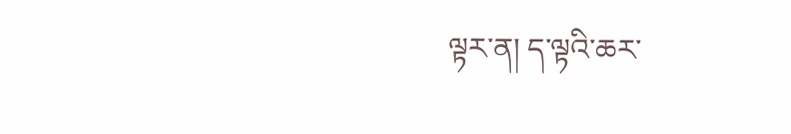ལྟར་ན། ད་ལྟའི་ཆར་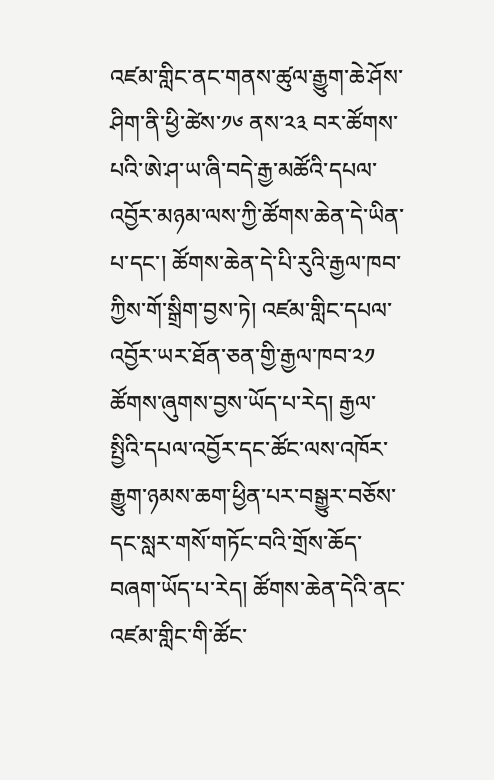འཛམ་གླིང་ནང་གནས་ཚུལ་རྒྱུག་ཆེ་ཤོས་ཤིག་ནི་ཕྱི་ཚེས་༡༦ ནས་༢༣ བར་ཚོགས་པའི་ཨེ་ཤ་ཡ་ཞི་བདེ་རྒྱ་མཚོའི་དཔལ་འབྱོར་མཉམ་ལས་ཀྱི་ཚོགས་ཆེན་དེ་ཡིན་པ་དང་། ཚོགས་ཆེན་དེ་པི་རུའི་རྒྱལ་ཁབ་ཀྱིས་གོ་སྒྲིག་བྱས་ཏེ། འཛམ་གླིང་དཔལ་འབྱོར་ཡར་ཐོན་ཅན་གྱི་རྒྱལ་ཁབ་༢༡ ཚོགས་ཞུགས་བྱས་ཡོད་པ་རེད། རྒྱལ་སྤྱིའི་དཔལ་འབྱོར་དང་ཚོང་ལས་འཁོར་རྒྱུག་ཉམས་ཆག་ཕྱིན་པར་བསྒྱུར་བཅོས་དང་སླར་གསོ་གཏོང་བའི་གྲོས་ཆོད་བཞག་ཡོད་པ་རེད། ཚོགས་ཆེན་དེའི་ནང་འཛམ་གླིང་གི་ཚོང་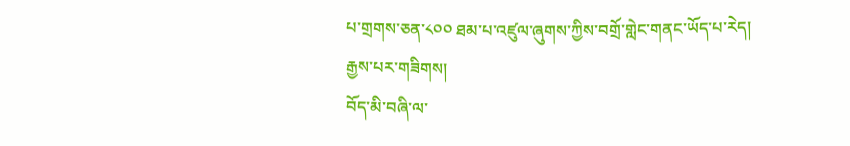པ་གྲགས་ཅན་༨༠༠ ཐམ་པ་འཛུལ་ཞུགས་ཀྱིས་བགྲོ་གླེང་གནང་ཡོད་པ་རེད།
རྒྱས་པར་གཟིགས།
བོད་མི་བཞི་ལ་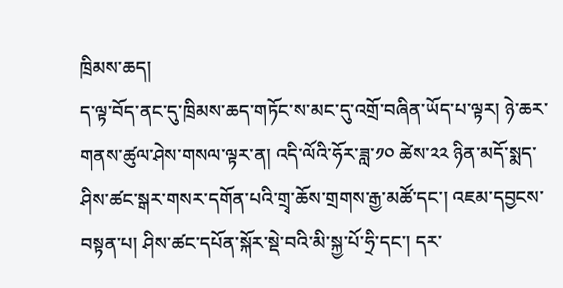ཁྲིམས་ཆད།
ད་ལྟ་བོད་ནང་དུ་ཁྲིམས་ཆད་གཏོང་ས་མང་དུ་འགྲོ་བཞིན་ཡོད་པ་ལྟར། ཉེ་ཆར་གནས་ཚུལ་ཤེས་གསལ་ལྟར་ན། འདི་ལོའི་ཧོར་ཟླ་༡༠ ཚེས་༢༢ ཉིན་མདོ་སྨད་ཤིས་ཚང་སྒར་གསར་དགོན་པའི་གྲྭ་ཆོས་གྲགས་རྒྱ་མཚོ་དང་། འཇམ་དབྱངས་བསྟན་པ། ཤིས་ཚང་དཔོན་སྐོར་སྡེ་བའི་མི་སྐྱ་པོ་ཧྲི་དང་། དར་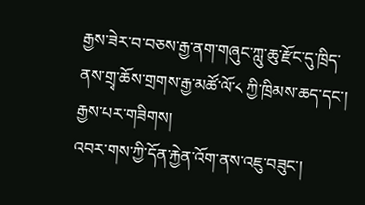རྒྱས་ཟེར་བ་བཅས་རྒྱ་ནག་གཞུང་ཀླུ་ཆུ་རྫོང་དུ་ཁྲིད་ནས་གྲྭ་ཆོས་གྲགས་རྒྱ་མཚོ་ལོ་༨ ཀྱི་ཁྲིམས་ཆད་དང་།
རྒྱས་པར་གཟིགས།
འབར་གས་ཀྱི་དོན་རྐྱེན་འོག་ནས་འཇུ་བཟུང་།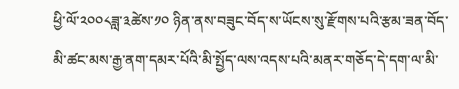ཕྱི་ལོ་༢༠༠༨ཟླ་༣ཚེས་༡༠ ཉིན་ནས་བཟུང་བོད་ས་ཡོངས་སུ་རྫོགས་པའི་རྩམ་ཟན་བོད་མི་ཚང་མས་རྒྱ་ནག་དམར་པོའི་མི་སྤྱོད་ལས་འདས་པའི་མནར་གཅོད་དེ་དག་ལ་མི་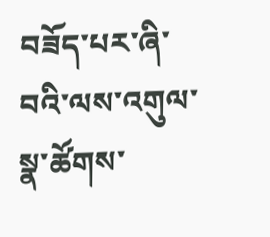བཟོད་པར་ཞི་བའི་ལས་འགུལ་སྣ་ཚོགས་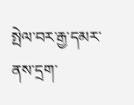སྤེལ་བར་རྒྱ་དམར་ནས་དྲག་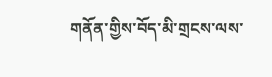གནོན་གྱིས་བོད་མི་གྲངས་ལས་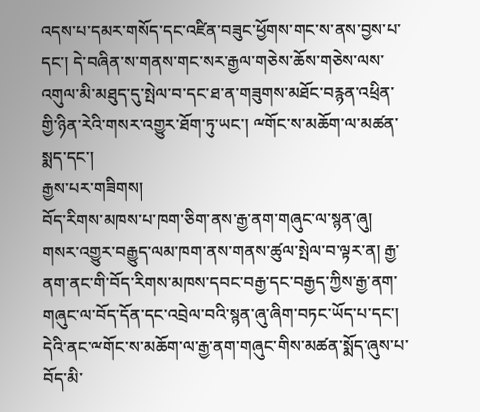འདས་པ་དམར་གསོད་དང་འཛིན་བཟུང་ཕྱོགས་གང་ས་ནས་བྱས་པ་དང་། དེ་བཞིན་ས་གནས་གང་སར་རྒྱལ་གཅེས་ཆོས་གཅེས་ལས་འགུལ་མི་མཐུད་དུ་སྤེལ་བ་དང་ཐ་ན་གཟུགས་མཐོང་བརྙན་འཕྲིན་གྱི་ཉིན་རེའི་གསར་འགྱུར་ཐོག་ཏུ་ཡང་། ྋགོང་ས་མཆོག་ལ་མཚན་སྨད་དང་།
རྒྱས་པར་གཟིགས།
བོད་རིགས་མཁས་པ་ཁག་ཅིག་ནས་རྒྱ་ནག་གཞུང་ལ་སྙན་ཞུ།
གསར་འགྱུར་བརྒྱུད་ལམ་ཁག་ནས་གནས་ཚུལ་སྤེལ་བ་ལྟར་ན། རྒྱ་ནག་ནང་གི་བོད་རིགས་མཁས་དབང་བརྒྱ་དང་བརྒྱད་ཀྱིས་རྒྱ་ནག་གཞུང་ལ་བོད་དོན་དང་འབྲེལ་བའི་སྙན་ཞུ་ཞིག་བཏང་ཡོད་པ་དང་། དེའི་ནང་ྋགོང་ས་མཆོག་ལ་རྒྱ་ནག་གཞུང་གིས་མཚན་སྨོད་ཞུས་པ་བོད་མི་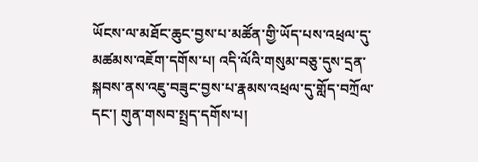ཡོངས་ལ་མཐོང་ཆུང་བྱས་པ་མཚོན་གྱི་ཡོད་པས་འཕྲལ་དུ་མཚམས་འཇོག་དགོས་པ། འདི་ལོའི་གསུམ་བཅུ་དུས་དྲན་སྐབས་ནས་འཇུ་བཟུང་བྱས་པ་རྣམས་འཕྲལ་དུ་གློད་བཀྲོལ་དང་། གུན་གསབ་སྤྲད་དགོས་པ།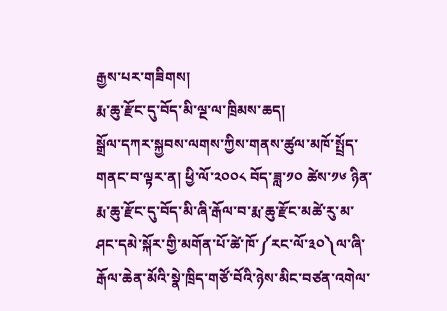རྒྱས་པར་གཟིགས།
རྨ་ཆུ་རྫོང་དུ་བོད་མི་ལྔ་ལ་ཁྲིམས་ཆད།
སྒྲོལ་དཀར་སྐྱབས་ལགས་ཀྱིས་གནས་ཚུལ་མཁོ་སྤྲོད་གནང་བ་ལྟར་ན། ཕྱི་ལོ་༢༠༠༨ བོད་ཟླ་༡༠ ཚེས་༡༦ ཉིན་རྨ་ཆུ་རྫོང་དུ་བོད་མི་ཞི་རྒོལ་བ་རྨ་ཆུ་རྫོང་མཚེ་རུ་མ་ཤང་དམེ་སྐོར་གྱི་མགོན་པོ་ཚེ་ཁོ་༼རང་ལོ་༣༠༽ལ་ཞི་རྒོལ་ཆེན་མོའི་སྣེ་ཁྲིད་གཙོ་བོའི་ཉེས་མིང་བཙན་འགེལ་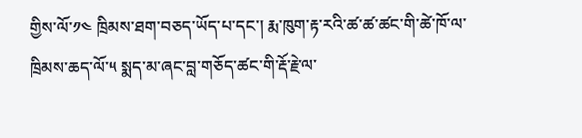གྱིས་ལོ་༡༤ ཁྲིམས་ཐག་བཅད་ཡོད་པ་དང་། རྨ་ཁུག་རྟ་རའི་ཚ་ཚ་ཚང་གི་ཚེ་ཁོ་ལ་ཁྲིམས་ཆད་ལོ་༥ སྨད་མ་ཞང་བླ་གཅོད་ཚང་གི་རྡོ་རྗེ་ལ་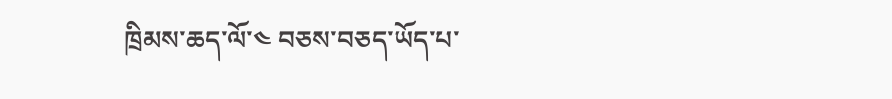ཁྲིམས་ཆད་ལོ་༤ བཅས་བཅད་ཡོད་པ་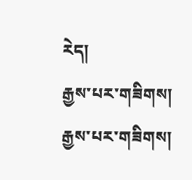རེད།
རྒྱས་པར་གཟིགས།
རྒྱས་པར་གཟིགས།